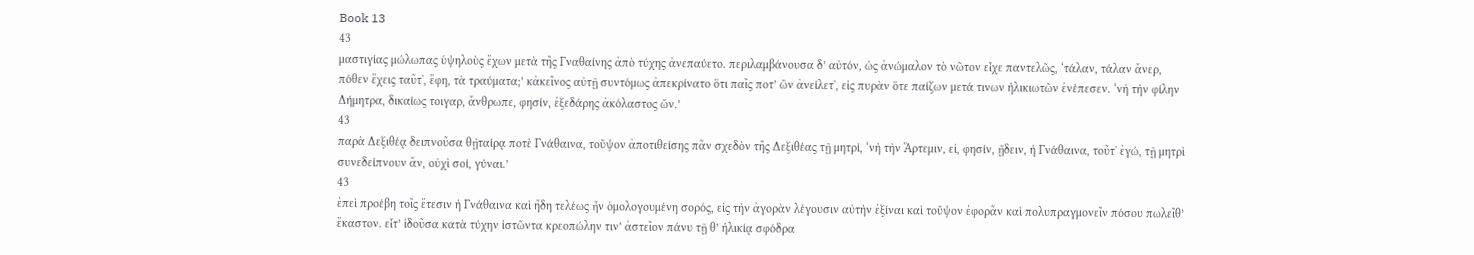Book 13
43
μαστιγίας μώλωπας ὑψηλοὺς ἔχων μετὰ τῆς Γναθαίνης ἀπὸ τύχης ἀνεπαύετο. περιλαμβάνουσα δ’ αὐτόν, ὡς ἀνώμαλον τὸ νῶτον εἶχε παντελῶς, ‘τάλαν, τάλαν ἄνερ, πόθεν ἔχεις ταῦτ᾽, ἔφη, τὰ τραύματα;’ κἀκεῖνος αὐτῇ συντόμως ἀπεκρίνατο ὅτι παῖς ποτ’ ὢν ἀνείλετ᾽, εἰς πυρὰν ὅτε παίζων μετά τινων ἡλικιωτῶν ἐνέπεσεν. ‘νὴ τὴν φίλην Δήμητρα, δικαίως τοιγαρ, ἄνθρωπε, φησίν, ἐξεδάρης ἀκόλαστος ὤν.’
43
παρὰ Δεξιθέᾳ δειπνοῦσα θᾐταίρᾳ ποτὲ Γνάθαινα, τοὔψον ἀποτιθείσης πᾶν σχεδὸν τῆς Δεξιθέας τῇ μητρί, ‘νὴ τὴν Ἄρτεμιν, εἰ, φησίν, ᾔδειν, ἡ Γνάθαινα, τοῦτ᾽ ἐγώ, τῇ μητρὶ συνεδείπνουν ἄν, οὐχὶ σοί, γύναι.’
43
ἐπεὶ προέβη τοῖς ἔτεσιν ἡ Γνάθαινα καὶ ἤδη τελέως ἦν ὁμολογουμένη σορός, εἰς τὴν ἀγορὰν λέγουσιν αὐτὴν ἐξίναι καὶ τοὔψον ἐφορᾶν καὶ πολυπραγμονεῖν πόσου πωλεῖθ’ ἕκαστον. εἶτ’ ἰδοῦσα κατὰ τύχην ἱστῶντα κρεοπώλην τιν’ ἀστεῖον πάνυ τῇ θ’ ἡλικίᾳ σφόδρα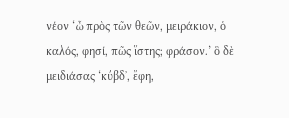νέον ‘ὦ πρὸς τῶν θεῶν, μειράκιον, ὁ καλός, φησί, πῶς ἵστης; φράσον.’ ὃ δὲ μειδιάσας ‘κύβδ᾽, ἔφη,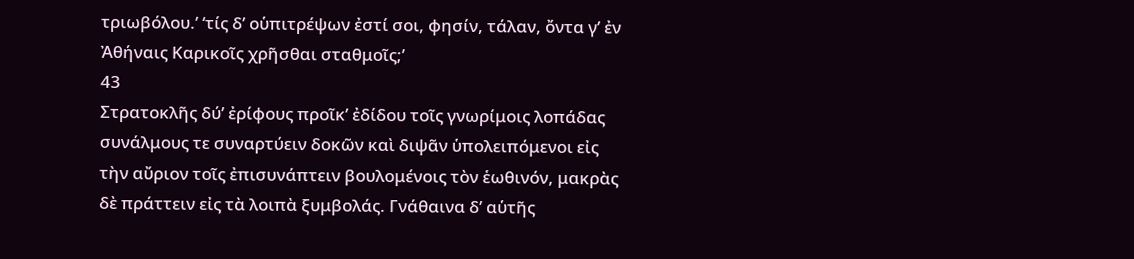τριωβόλου.’ ‘τίς δ’ οὑπιτρέψων ἐστί σοι, φησίν, τάλαν, ὄντα γ’ ἐν Ἀθήναις Καρικοῖς χρῆσθαι σταθμοῖς;’
43
Στρατοκλῆς δύ’ ἐρίφους προῖκ’ ἐδίδου τοῖς γνωρίμοις λοπάδας συνάλμους τε συναρτύειν δοκῶν καὶ διψᾶν ὑπολειπόμενοι εἰς τὴν αὔριον τοῖς ἐπισυνάπτειν βουλομένοις τὸν ἑωθινόν, μακρὰς δὲ πράττειν εἰς τὰ λοιπὰ ξυμβολάς. Γνάθαινα δ’ αὑτῆς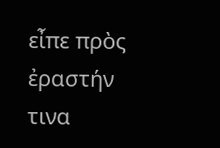εἶπε πρὸς ἐραστήν τινα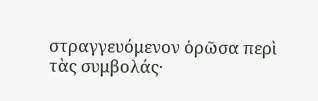στραγγευόμενον ὁρῶσα περὶ τὰς συμβολάς·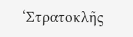‘Στρατοκλῆς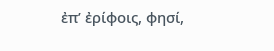ἐπ’ ἐρίφοις, φησί,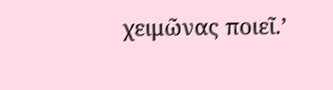χειμῶνας ποιεῖ.’